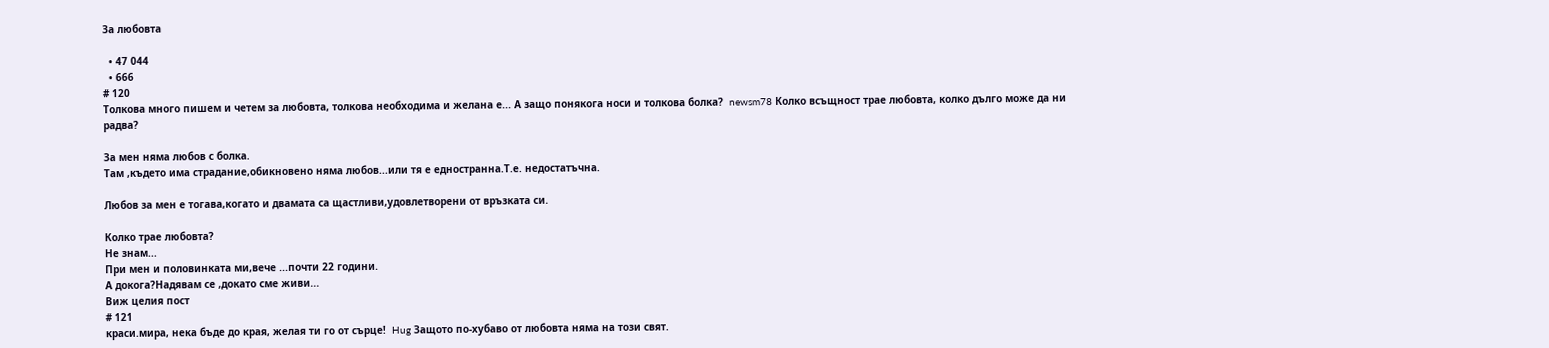За любовта

  • 47 044
  • 666
# 120
Толкова много пишем и четем за любовта, толкова необходима и желана е... А защо понякога носи и толкова болка?  newsm78 Колко всъщност трае любовта, колко дълго може да ни радва?

За мен няма любов с болка.
Там ,където има страдание,обикновено няма любов...или тя е едностранна.Т.е. недостатъчна.

Любов за мен е тогава,когато и двамата са щастливи,удовлетворени от връзката си.

Колко трае любовта?
Не знам...
При мен и половинката ми,вече ...почти 22 години.
А докога?Надявам се ,докато сме живи...
Виж целия пост
# 121
краси.мира, нека бъде до края, желая ти го от сърце!  Hug Защото по-хубаво от любовта няма на този свят.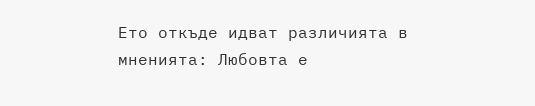Ето откъде идват различията в мненията: Любовта е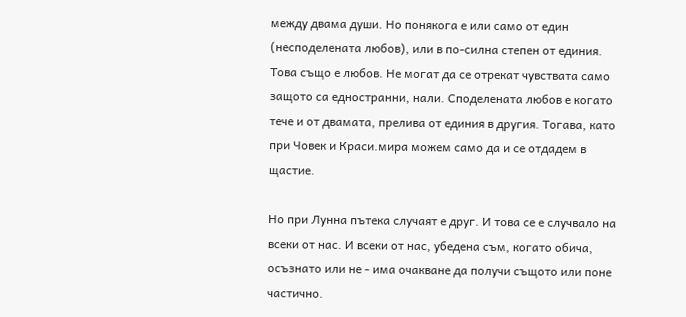между двама души. Но понякога е или само от един (несподелената любов), или в по-силна степен от единия. Това също е любов. Не могат да се отрекат чувствата само защото са едностранни, нали. Споделената любов е когато тече и от двамата, прелива от единия в другия. Тогава, като при Човек и Краси.мира можем само да и се отдадем в щастие.

Но при Лунна пътека случаят е друг. И това се е случвало на всеки от нас. И всеки от нас, убедена съм, когато обича, осъзнато или не - има очакване да получи същото или поне частично.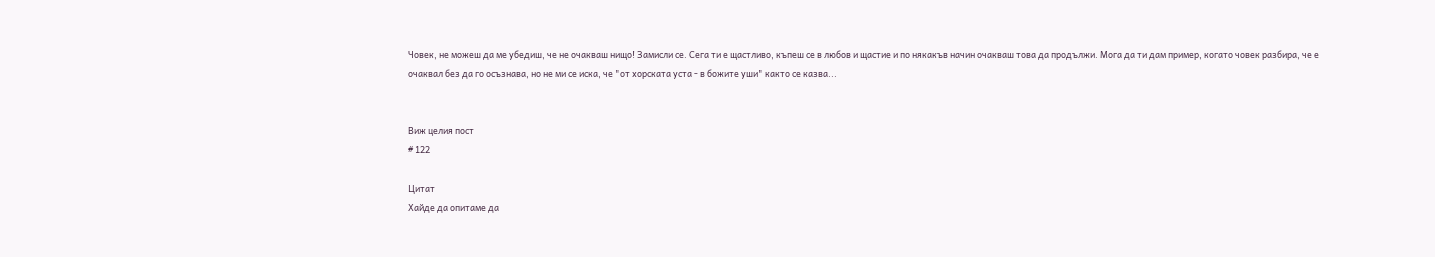Човек, не можеш да ме убедиш, че не очакваш нищо! Замисли се. Сега ти е щастливо, къпеш се в любов и щастие и по някакъв начин очакваш това да продължи. Мога да ти дам пример, когато човек разбира, че е очаквал без да го осъзнава, но не ми се иска, че "от хорската уста - в божите уши" както се казва...


Виж целия пост
# 122

Цитат
Хайде да опитаме да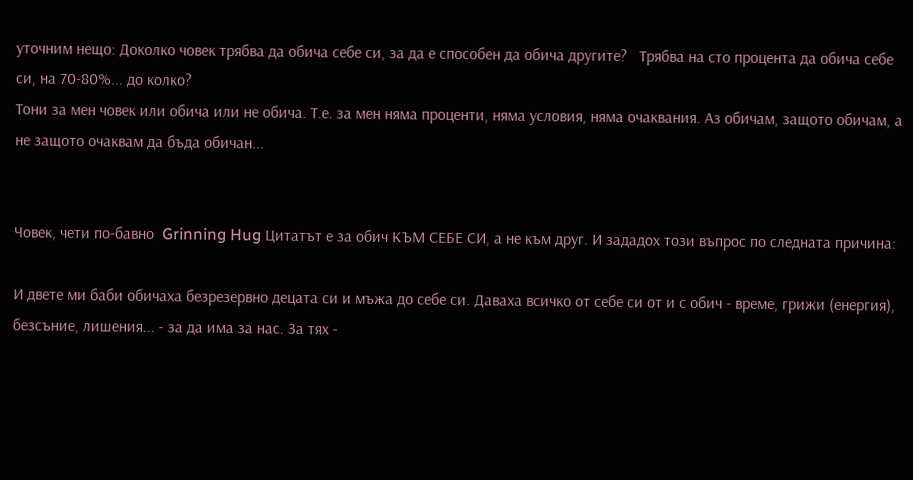уточним нещо: Доколко човек трябва да обича себе си, за да е способен да обича другите?   Трябва на сто процента да обича себе си, на 70-80%... до колко?
Тони за мен човек или обича или не обича. Т.е. за мен няма проценти, няма условия, няма очаквания. Аз обичам, защото обичам, а не защото очаквам да бъда обичан...


Човек, чети по-бавно  Grinning Hug Цитатът е за обич КЪМ СЕБЕ СИ, а не към друг. И зададох този въпрос по следната причина:

И двете ми баби обичаха безрезервно децата си и мъжа до себе си. Даваха всичко от себе си от и с обич - време, грижи (енергия), безсъние, лишения... - за да има за нас. За тях -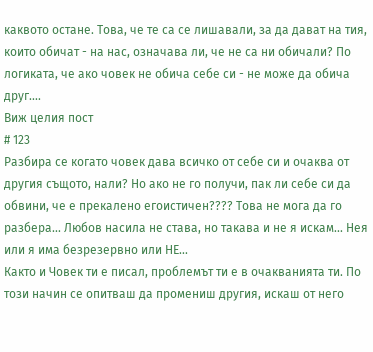каквото остане. Това, че те са се лишавали, за да дават на тия, които обичат - на нас, означава ли, че не са ни обичали? По логиката, че ако човек не обича себе си - не може да обича друг....
Виж целия пост
# 123
Разбира се когато човек дава всичко от себе си и очаква от другия същото, нали? Но ако не го получи, пак ли себе си да обвини, че е прекалено егоистичен???? Това не мога да го разбера... Любов насила не става, но такава и не я искам... Нея или я има безрезервно или НЕ...
Както и Човек ти е писал, проблемът ти е в очакванията ти. По този начин се опитваш да промениш другия, искаш от него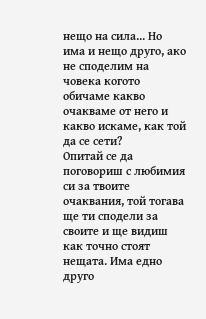нещо на сила... Но има и нещо друго, ако не споделим на човека когото обичаме какво очакваме от него и какво искаме, как той да се сети?
Опитай се да поговориш с любимия си за твоите очаквания, той тогава ще ти сподели за своите и ще видиш как точно стоят нещата. Има едно друго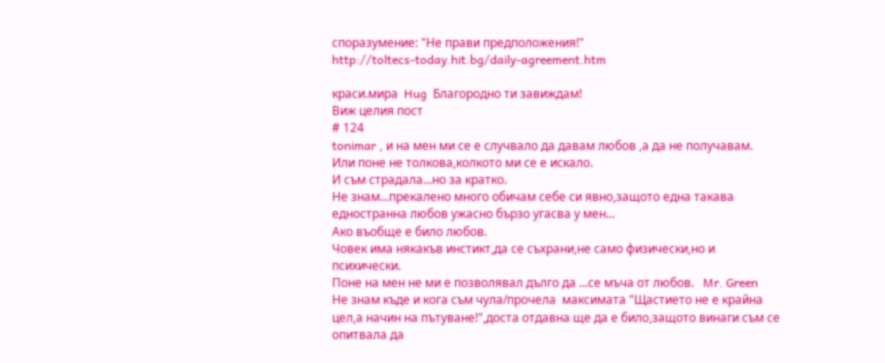споразумение: "Не прави предположения!"
http://toltecs-today.hit.bg/daily-agreement.htm

краси.мира  Hug  Благородно ти завиждам!
Виж целия пост
# 124
tonimar , и на мен ми се е случвало да давам любов ,а да не получавам.
Или поне не толкова,колкото ми се е искало.
И съм страдала...но за кратко.
Не знам...прекалено много обичам себе си явно,защото една такава едностранна любов ужасно бързо угасва у мен...
Ако въобще е било любов.
Човек има някакъв инстикт,да се съхрани,не само физически,но и психически.
Поне на мен не ми е позволявал дълго да ...се мъча от любов.   Mr. Green
Не знам къде и кога съм чула/прочела  максимата "Щастието не е крайна цел,а начин на пътуване!",доста отдавна ще да е било,защото винаги съм се опитвала да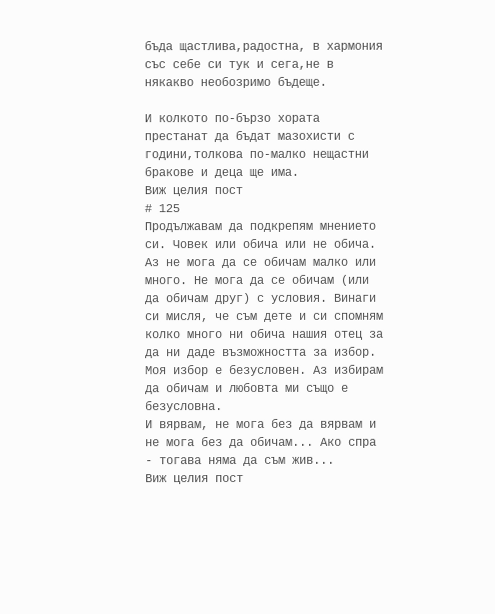бъда щастлива,радостна, в хармония със себе си тук и сега,не в някакво необозримо бъдеще.

И колкото по-бързо хората престанат да бъдат мазохисти с години,толкова по-малко нещастни бракове и деца ще има.
Виж целия пост
# 125
Продължавам да подкрепям мнението си. Човек или обича или не обича. Аз не мога да се обичам малко или много. Не мога да се обичам (или да обичам друг) с условия. Винаги си мисля, че съм дете и си спомням колко много ни обича нашия отец за да ни даде възможността за избор. Моя избор е безусловен. Аз избирам да обичам и любовта ми също е безусловна.
И вярвам, не мога без да вярвам и не мога без да обичам... Ако спра - тогава няма да съм жив...
Виж целия пост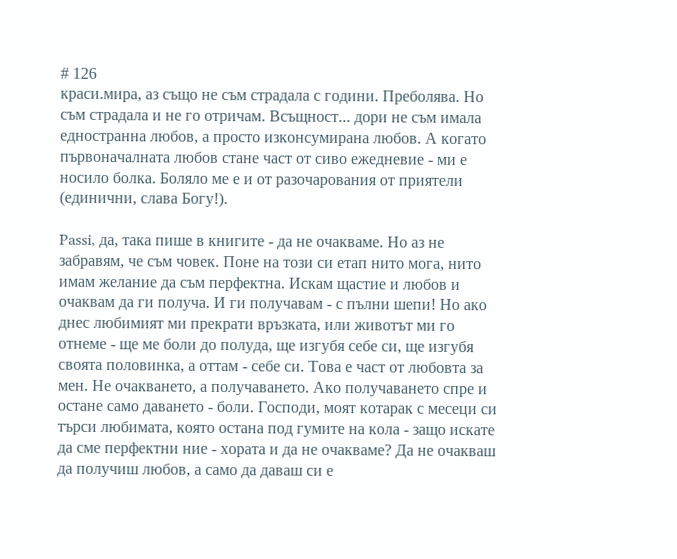# 126
краси.мира, аз също не съм страдала с години. Преболява. Но съм страдала и не го отричам. Всъщност... дори не съм имала едностранна любов, а просто изконсумирана любов. А когато първоначалната любов стане част от сиво ежедневие - ми е носило болка. Боляло ме е и от разочарования от приятели (единични, слава Богу!).

Passi, да, така пише в книгите - да не очакваме. Но аз не забравям, че съм човек. Поне на този си етап нито мога, нито имам желание да съм перфектна. Искам щастие и любов и очаквам да ги получа. И ги получавам - с пълни шепи! Но ако днес любимият ми прекрати връзката, или животът ми го отнеме - ще ме боли до полуда, ще изгубя себе си, ще изгубя своята половинка, а оттам - себе си. Това е част от любовта за мен. Не очакването, а получаването. Ако получаването спре и остане само даването - боли. Господи, моят котарак с месеци си търси любимата, която остана под гумите на кола - защо искате да сме перфектни ние - хората и да не очакваме? Да не очакваш да получиш любов, а само да даваш си е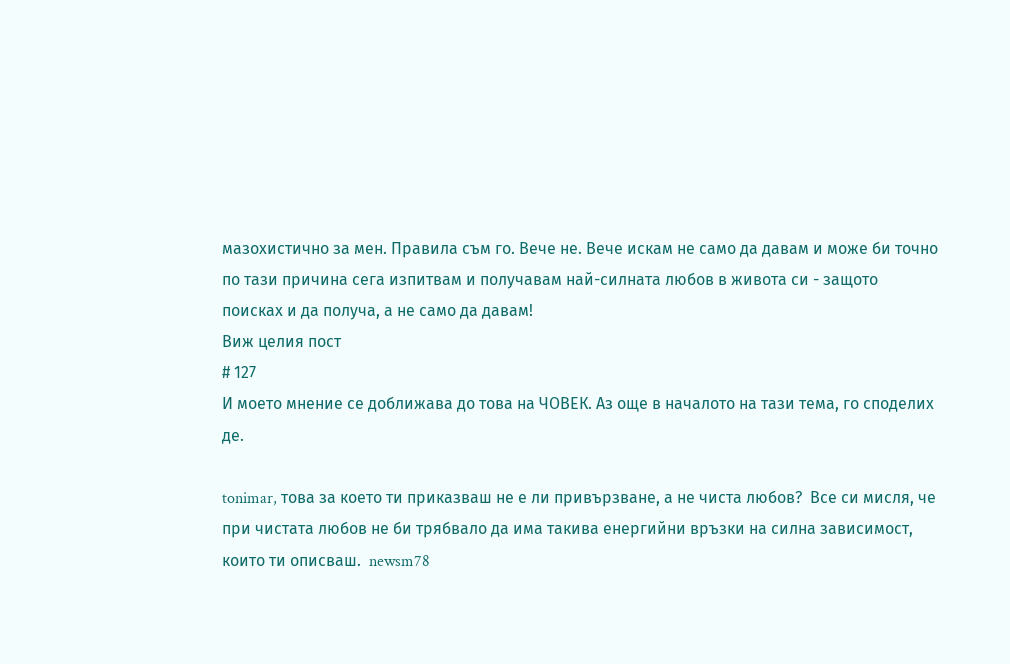мазохистично за мен. Правила съм го. Вече не. Вече искам не само да давам и може би точно по тази причина сега изпитвам и получавам най-силната любов в живота си - защото поисках и да получа, а не само да давам!
Виж целия пост
# 127
И моето мнение се доближава до това на ЧОВЕК. Аз още в началото на тази тема, го споделих де.

tonimar, това за което ти приказваш не е ли привързване, а не чиста любов?  Все си мисля, че при чистата любов не би трябвало да има такива енергийни връзки на силна зависимост, които ти описваш.  newsm78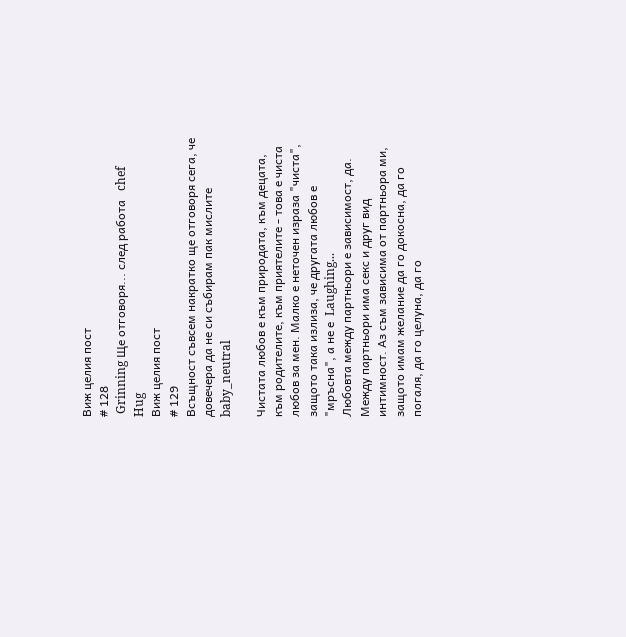Виж целия пост
# 128
 Grinning Ще отговоря... след работа   chef  Hug
Виж целия пост
# 129
Всъщност съвсем накратко ще отговоря сега, че довечера да не си събирам пак мислите  baby_neutral

Чистата любов е към природата, към децата, към родителите, към приятелите - това е чиста любов за мен. Малко е неточен израза "чиста", защото така излиза, че другата любов е "мръсна", а не е  Laughing...
Любовта между партньори е зависимост, да. Между партньори има секс и друг вид интимност. Аз съм зависима от партньора ми, защото имам желание да го докосна, да го погаля, да го целуна, да го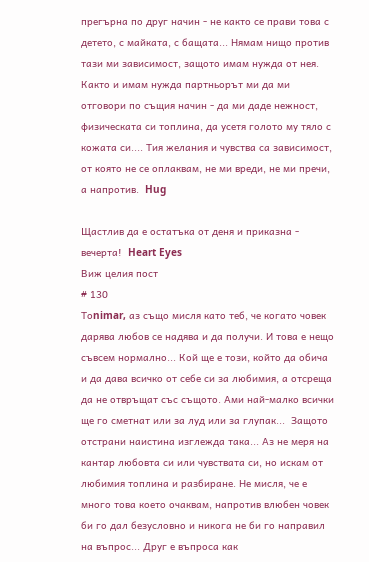прегърна по друг начин - не както се прави това с детето, с майката, с бащата... Нямам нищо против тази ми зависимост, защото имам нужда от нея. Както и имам нужда партньорът ми да ми отговори по същия начин - да ми даде нежност, физическата си топлина, да усетя голото му тяло с кожата си.... Тия желания и чувства са зависимост, от която не се оплаквам, не ми вреди, не ми пречи, а напротив.  Hug

Щастлив да е остатъка от деня и приказна - вечерта!  Heart Eyes
Виж целия пост
# 130
Тоnimar, аз също мисля като теб, че когато човек дарява любов се надява и да получи. И това е нещо съвсем нормално... Кой ще е този, който да обича  и да дава всичко от себе си за любимия, а отсреща да не отвръщат със същото. Ами най-малко всички ще го сметнат или за луд или за глупак...  Защото отстрани наистина изглежда така... Аз не меря на кантар любовта си или чувствата си, но искам от любимия топлина и разбиране. Не мисля, че е много това което очаквам, напротив влюбен човек би го дал безусловно и никога не би го направил на въпрос... Друг е въпроса как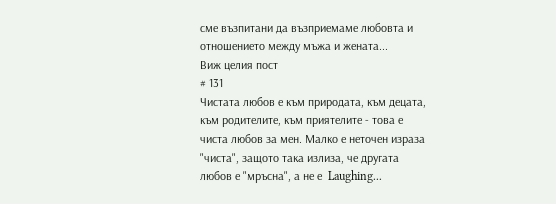сме възпитани да възприемаме любовта и отношението между мъжа и жената...
Виж целия пост
# 131
Чистата любов е към природата, към децата, към родителите, към приятелите - това е чиста любов за мен. Малко е неточен израза "чиста", защото така излиза, че другата любов е "мръсна", а не е  Laughing...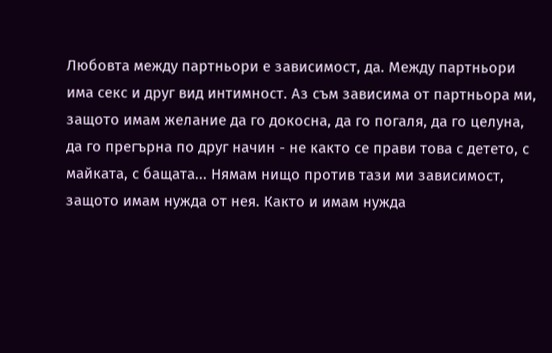Любовта между партньори е зависимост, да. Между партньори има секс и друг вид интимност. Аз съм зависима от партньора ми, защото имам желание да го докосна, да го погаля, да го целуна, да го прегърна по друг начин - не както се прави това с детето, с майката, с бащата... Нямам нищо против тази ми зависимост, защото имам нужда от нея. Както и имам нужда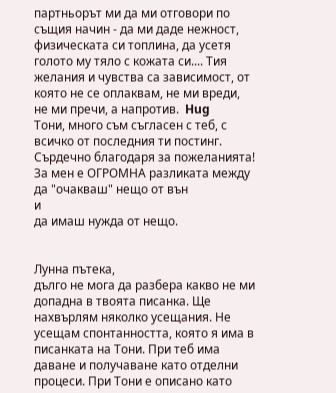партньорът ми да ми отговори по същия начин - да ми даде нежност, физическата си топлина, да усетя голото му тяло с кожата си.... Тия желания и чувства са зависимост, от която не се оплаквам, не ми вреди, не ми пречи, а напротив.  Hug
Тони, много съм съгласен с теб, с всичко от последния ти постинг. Сърдечно благодаря за пожеланията!
За мен е ОГРОМНА разликата между
да "очакваш" нещо от вън
и
да имаш нужда от нещо.


Лунна пътека,
дълго не мога да разбера какво не ми допадна в твоята писанка. Ще нахвърлям няколко усещания. Не усещам спонтанността, която я има в писанката на Тони. При теб има даване и получаване като отделни процеси. При Тони е описано като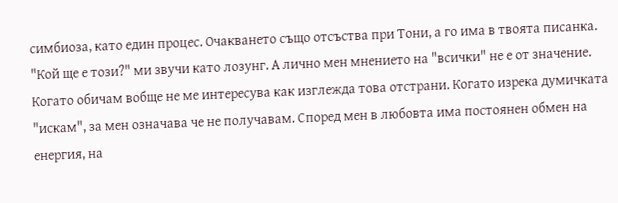симбиоза, като един процес. Очакването също отсъства при Тони, а го има в твоята писанка. "Кой ще е този?" ми звучи като лозунг. А лично мен мнението на "всички" не е от значение. Когато обичам вобще не ме интересува как изглежда това отстрани. Когато изрека думичката "искам", за мен означава че не получавам. Според мен в любовта има постоянен обмен на енергия, на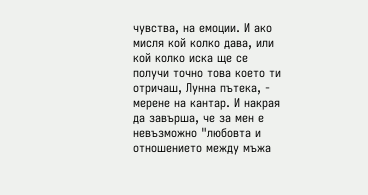чувства, на емоции. И ако мисля кой колко дава, или кой колко иска ще се получи точно това което ти отричаш, Лунна пътека, - мерене на кантар. И накрая да завърша, че за мен е невъзможно "любовта и отношението между мъжа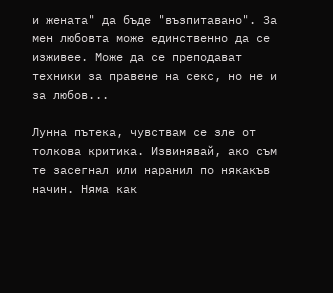и жената" да бъде "възпитавано". За мен любовта може единственно да се изживее. Може да се преподават техники за правене на секс, но не и за любов...

Лунна пътека, чувствам се зле от толкова критика. Извинявай, ако съм те засегнал или наранил по някакъв начин. Няма как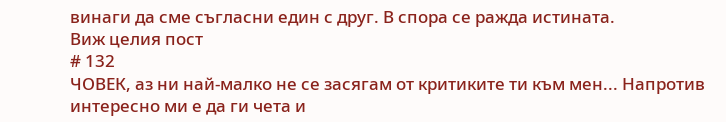винаги да сме съгласни един с друг. В спора се ражда истината.
Виж целия пост
# 132
ЧОВЕК, аз ни най-малко не се засягам от критиките ти към мен... Напротив интересно ми е да ги чета и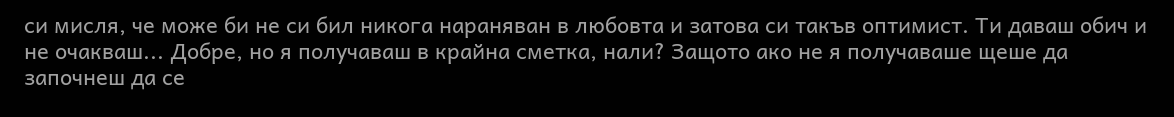си мисля, че може би не си бил никога нараняван в любовта и затова си такъв оптимист. Ти даваш обич и не очакваш... Добре, но я получаваш в крайна сметка, нали? Защото ако не я получаваше щеше да започнеш да се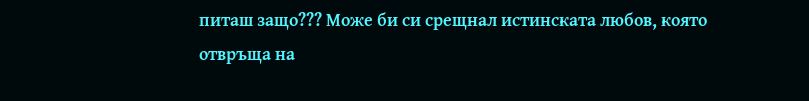питаш защо??? Може би си срещнал истинската любов, която отвръща на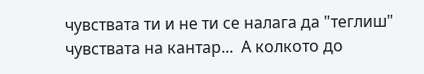чувствата ти и не ти се налага да "теглиш" чувствата на кантар...  А колкото до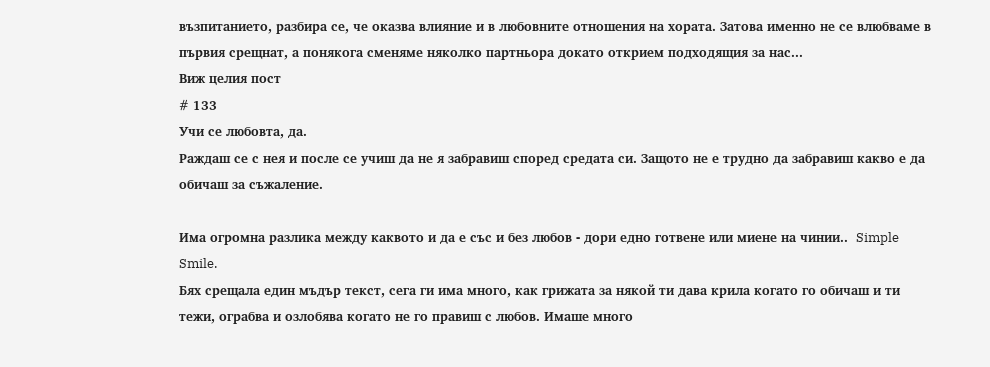възпитанието, разбира се, че оказва влияние и в любовните отношения на хората. Затова именно не се влюбваме в първия срещнат, а понякога сменяме няколко партньора докато открием подходящия за нас...
Виж целия пост
# 133
Учи се любовта, да.
Раждаш се с нея и после се учиш да не я забравиш според средата си. Защото не е трудно да забравиш какво е да обичаш за съжаление.

Има огромна разлика между каквото и да е със и без любов - дори едно готвене или миене на чинии..  Simple Smile.
Бях срещала един мъдър текст, сега ги има много, как грижата за някой ти дава крила когато го обичаш и ти тежи, ограбва и озлобява когато не го правиш с любов. Имаше много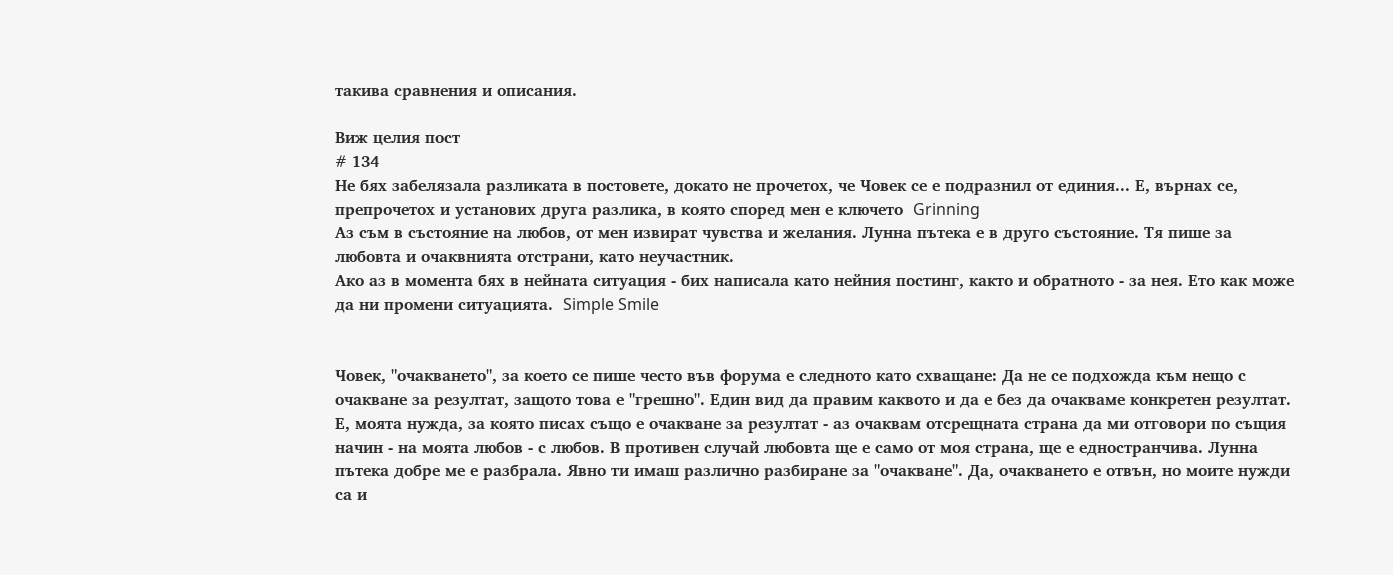такива сравнения и описания.

Виж целия пост
# 134
Не бях забелязала разликата в постовете, докато не прочетох, че Човек се е подразнил от единия... Е, върнах се, препрочетох и установих друга разлика, в която според мен е ключето  Grinning
Аз съм в състояние на любов, от мен извират чувства и желания. Лунна пътека е в друго състояние. Тя пише за любовта и очаквнията отстрани, като неучастник.
Ако аз в момента бях в нейната ситуация - бих написала като нейния постинг, както и обратното - за нея. Ето как може да ни промени ситуацията.  Simple Smile


Човек, "очакването", за което се пише често във форума е следното като схващане: Да не се подхожда към нещо с очакване за резултат, защото това е "грешно". Един вид да правим каквото и да е без да очакваме конкретен резултат.
Е, моята нужда, за която писах също е очакване за резултат - аз очаквам отсрещната страна да ми отговори по същия начин - на моята любов - с любов. В противен случай любовта ще е само от моя страна, ще е едностранчива. Лунна пътека добре ме е разбрала. Явно ти имаш различно разбиране за "очакване". Да, очакването е отвън, но моите нужди са и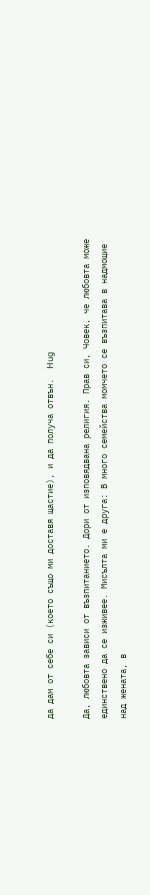да дам от себе си (което също ми доставя щастие), и да получа отвън.  Hug

Да, любовта зависи от възпитанието. Дори от изповядвана религия. Прав си, Човек, че любовта може единствено да се изживее. Мисълта ми е друга: В много семейства момчето се възпитава в надмощие над жената, в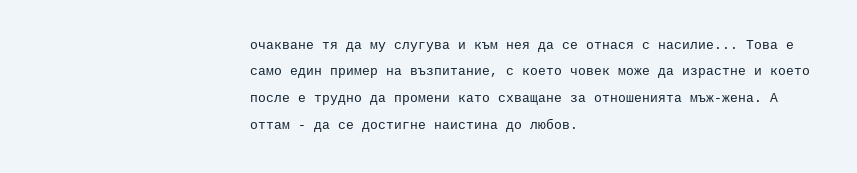очакване тя да му слугува и към нея да се отнася с насилие... Това е само един пример на възпитание, с което човек може да израстне и което после е трудно да промени като схващане за отношенията мъж-жена. А оттам - да се достигне наистина до любов.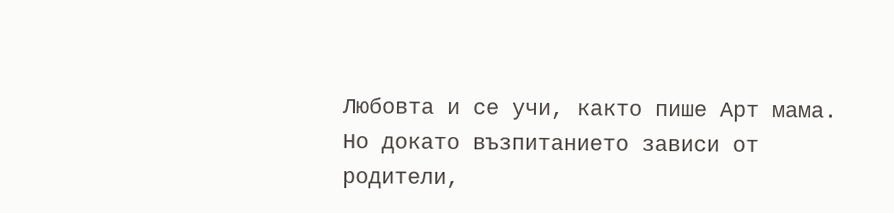Любовта и се учи, както пише Арт мама. Но докато възпитанието зависи от родители,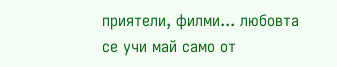приятели, филми... любовта се учи май само от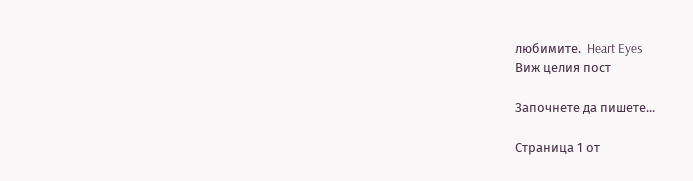любимите.  Heart Eyes
Виж целия пост

Започнете да пишете...

Страница 1 от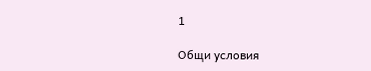1

Общи условия